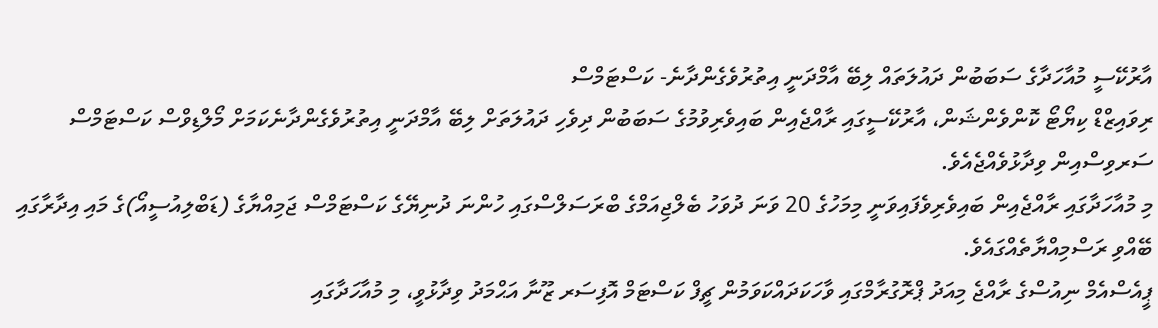އާރުކޭސީ މުއާހަދާގެ ސަބަބުން ދައުލަތައް ލިބޭ އާމްދަނީ އިތުރުވެގެންދާނެ- ކަސްޓަމްސް
ރިވައިޒްޑް ކިޔޯޓޯ ކޮންވެންޝަން، އާރުކޭސީގައި ރާއްޖެއިން ބައިވެރިވުމުގެ ސަބަބުން ދިވެހި ދައުލަތަށް ލިބޭ އާމްދަނީ އިތުރުވެގެންދާނެކަމަށް މޯލްޑިވްސް ކަސްޓަމްސް ސަރވިސްއިން ވިދާޅުވެއްޖެއެވެ.
މި މުއާހަދާގައި ރާއްޖެއިން ބައިވެރިވެފައިވަނީ މިމަހުގެ 20 ވަނަ ދުވަހު ބެލްޖިއަމްގެ ބްރަސަލްސްގައި ހުންނަ ދުނިޔޭގެ ކަސްޓަމްސް ޖަމިއްޔާގެ (ޑަބްލިއުސީއޯ)ގެ މައި އިދާރާގައި ބޭއްވި ރަސްމިއްޔާތެއްގައެވެ.
ޕީއެސްއެމް ނިއުސްގެ ރާއްޖެ މިއަދު ޕްރޮގުރާމްގައި ވާހަކަދައްކަވަމުން ޗީފް ކަސްޓަމް އޮފިސަރ ޒޫނާ އަޙްމަދު ވިދާޅުވީ، މި މުއާހަދާގައި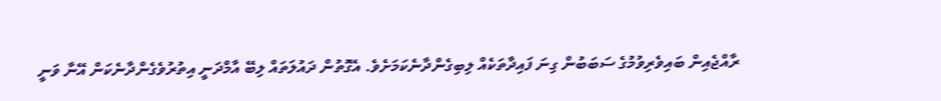ރާއްޖެއިން ބައިވެރިވުމުގެ ސަބަބުން ގިނަ ފައިދާތަކެއް ލިބިގެންދާނެކަމަށެވެ. އެގޮތުން ދައުލަތައް ލިބޭ އާމްދަނީ އިތުރުވެގެންދާނެކަން އޭނާ ވަނީ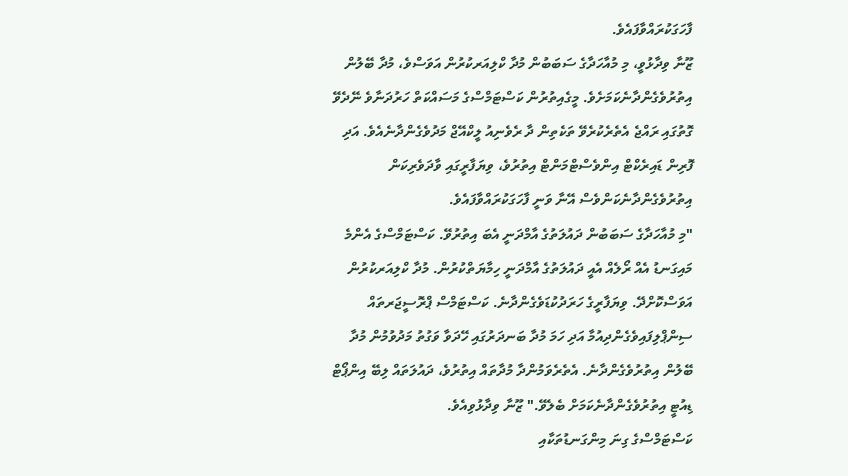ފާހަގަކުރައްވާފައެވެ.
ޒޫނާ ވިދާޅުވީ، މި މުއާހަދާގެ ސަބަބުން މުދާ ކްލިއަރކުރުން އަވަސްވެ، މުދާ ބޭލުން އިތުރުވެގެންދާނެކަމަށެވެ. މީގެއިތުރުން ކަސްޓަމްސްގެ މަސައްކަތް ހަރުދަނާވެ ނޭދެވޭ ގޮތުގައި ރައްޖެ އެތެރެކުރެވޭ ތަކެތިން ދާ ރެވެނިއު ލީކްއޭޖް މަދުވެގެންދާނެއެވެ. އަދި ފޮރިން ޑައިރެކްޓް އިންވެސްޓްމަންޓް އިތުރުވެ، ވިޔަފާރީގައި ވާދަވެރިކަން އިތުރުވެގެންދާނެކަންވެސް އޭނާ ވަނީ ފާހަގަކުރައްވާފައެވެ.
"މި މުއާހަދާގެ ސަބަބުން ދައުލަތުގެ އާމްދަނީ އެބަ އިތުރުވޭ. ކަސްޓަމްސްގެ އެންމެ މައިގަނޑު އެއް ރޯލެއް އެއީ ދައުލަތުގެ އާމްދަނީ ހިމާޔަތްކުރުން. މުދާ ކްލިއަރކުރުން އަވަސްކޮށްދޭ. ވިޔަފާރީގެ ހަރަދުކުޑަވެގެންދާނެ. ކަސްޓަމްސް ޕްރޮސީޖަރތައް ސިންޕްލިފައިވެގެންދިއުމާ އަދި ހަމަ މުދާ ބަނދަރުގައި ހޭދަވާ ވަގުތު މަދުވުމުން މުދާ ބޭލުން އިތުރުވެގެންދާނެ. އެތެރެވަމުންދާ މުދާތައް އިތުރުވެ، ދައުލަތައް ލިބޭ އިންޕޯޓް ޑިއުޓީ އިތުރުވެގެންދާނެކަމަށް ބެލެވޭ." ޒޫނާ ވިދާޅުވިއެވެ.
ކަސްޓަމްސްގެ ގިނަ މިންގަނޑުތަކާއި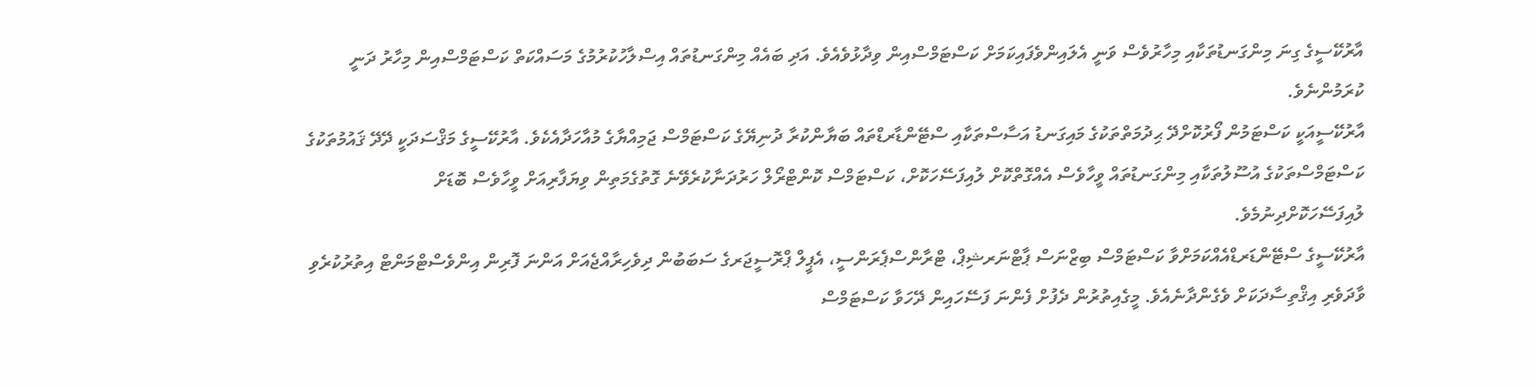އާރުކޭސީގެ ގިނަ މިންގަނޑުތަކާއި މިހާރުވެސް ވަނީ އެލައިންވެފައިކަމަށް ކަސްޓަމްސްއިން ވިދާޅުވެއެވެ. އަދި ބައެއް މިންގަނޑުތައް އިސްލާހުކުރުމުގެ މަސައްކަތް ކަސްޓަމްސްއިން މިހާރު ދަނީ ކުރަމުންނެވެ.
އާރުކޭސީއަކީ ކަސްޓަމުން ފޯރުކޮށްދޭ ޙިދުމަތްތަކުގެ މައިގަނޑު އަސާސްތަކާއި ސްޓޭންޑާރޑްތައް ބަޔާންކުރާ ދުނިޔޭގެ ކަސްޓަމްސް ޖަމިއްޔާގެ މުއާހަދާއެކެވެ. އާރުކޭސީގެ މަޤްސަދަކީ ދޭދޭ ޤައުމުތަކުގެ ކަސްޓަމްސްތަކުގެ އުސޫލުތަކާއި މިންގަނޑުތައް ވީހާވެސް އެއްގޮތްކޮށް ލުއިފަސޭހަކޮށް، ކަސްޓަމްސް ކޮންޓްރޯލް ހަރުދަނާކުރެވޭނެ ގޮތުގެމަތިން ވިޔަފާރިއަށް ވީހާވެސް ބޮޑަށް ލުއިފަސޭހަކޮށްދިނުމެވެ.
އާރުކޭސީގެ ސްޓޭންޑަރޑްއެއްކަމަށްވާ ކަސްޓަމްސް ބިޒްނަސް ޕާޓްނަރޝިޕް، ޓްރާންސްޕެރަންސީ، އެޕީލް ޕްރޮސީޖަރގެ ސަބަބުން ދިވެހިރާއްޖެއަށް އަންނަ ފޮރިން އިންވެސްޓްމަންޓް އިތުރުކުރެވި ވާދަވެރި އިޤްތިސާދަކަށް ވެގެންދާނެއެވެ. މީގެއިތުރުން ދެފުށް ފެންނަ ފަސޭހައިން ދޭހަވާ ކަސްޓަމްސް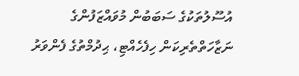އުސޫލުތަކުގެ ސަބަބުން މުވައްޒަފުންގެ ނަޒާހަތްތެރިކަން ހިފެހެއްޓި، ޙިދުމްތުގެ ފެންވަރު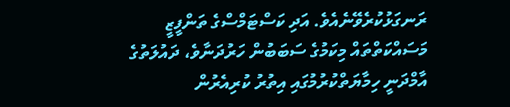ރަނގަޅުކުރެވޭނެއެވެ. އަދި ކަސްޓަމްސްގެ ތަންފީޒީ މަސައްކަތްތައް މިކަމުގެ ސަބަބުން ހަރުދަނާވެ، ދައުލަތުގެ އާމްދަނީ ހިމާޔަތްކުރުމުގައި އިތުރު ކުރިއެރުން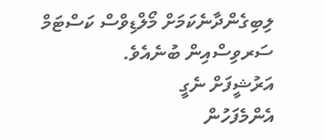ލިބިގެންދާނެކަމަށް މޯލްޑިވްސް ކަސްޓަމް ސަރވިސްއިން ބުނެއެވެ.
އަރުޝީފަށް ނެގީ
އެންމެފަހުން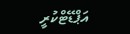އަޕްޑޭޓްކުރީ